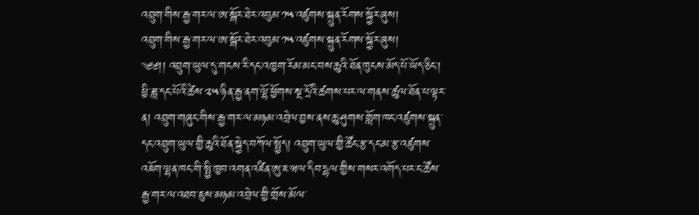འབྲུག་གིས་རྒྱ་གར་ལ་ཨ་སྒོར་ཐེར་འབུམ་༡༥་འཛུགས་སྐྲུན་རོགས་སྐྱོར་ཞུས།
འབྲུག་གིས་རྒྱ་གར་ལ་ཨ་སྒོར་ཐེར་འབུམ་༡༥་འཛུགས་སྐྲུན་རོགས་སྐྱོར་ཞུས།
༄༅།། འབྲུག་ཡུལ་དུ་གངས་རི་དང་འཁྱག་རོམ་མང་བས་ཆུའི་ཐོན་ཁུངས་མོད་པོ་ཡོད་ཅིང་། ཕྱི་ཟླ་དང་པོའི་ཚེས་༢༥་ཉིན་རྒྱ་ནག་ལྷོ་ཕྱོགས་སྔ་དྲོའི་ཚགས་པར་ལ་གནས་ཚུལ་ཐོན་པ་ལྟར་ན། འབྲུག་གཞུང་གིས་རྒྱ་གར་ལ་མཉམ་འབྲེལ་བྱས་ནས་ཆུ་ཤུགས་གློག་ཁང་འཛུགས་སྐྲུན་དང་འབྲུག་ཡུལ་གྱི་ཆུའི་ཐོན་སྐྱེད་བཀོལ་སྤྱོད། འབྲུག་ཡུལ་གྱི་ཚོང་རྩ་དང་མ་རྩ་འཛུགས་འཇོག་ལྷན་ཁང་གི་སྤྱི་ཁྱབ་འགན་འཛིན་ཨུ་ཇ་ཝལ་དིབ་དྷལ་གྱིས་གསར་འགོད་པར་ང་ཚོས་རྒྱ་གར་ལ་འཐབ་ཇུས་མཉམ་འབྲེལ་གྱི་གྲོས་མོལ་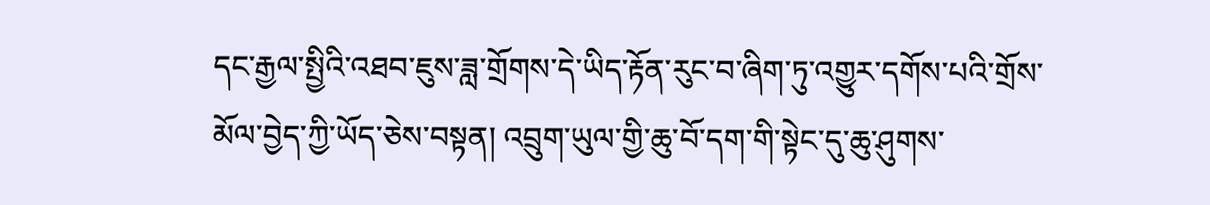དང་རྒྱལ་སྤྱིའི་འཐབ་ཇུས་ཟླ་གྲོགས་དེ་ཡིད་རྟོན་རུང་བ་ཞིག་ཏུ་འགྱུར་དགོས་པའི་གྲོས་མོལ་བྱེད་ཀྱི་ཡོད་ཅེས་བསྟན། འབྲུག་ཡུལ་གྱི་ཆུ་བོ་དག་གི་སྟེང་དུ་ཆུ་ཤུགས་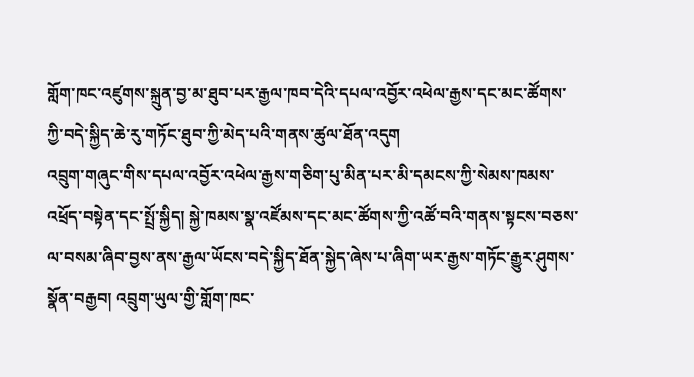གློག་ཁང་འཛུགས་སྐྲུན་བྱ་མ་ཐུབ་པར་རྒྱལ་ཁབ་དེའི་དཔལ་འབྱོར་འཕེལ་རྒྱས་དང་མང་ཚོགས་ཀྱི་བདེ་སྐྱིད་ཆེ་རུ་གཏོང་ཐུབ་ཀྱི་མེད་པའི་གནས་ཚུལ་ཐོན་འདུག
འབྲུག་གཞུང་གིས་དཔལ་འབྱོར་འཕེལ་རྒྱས་གཅིག་པུ་མིན་པར་མི་དམངས་ཀྱི་སེམས་ཁམས་འཕྲོད་བསྟེན་དང་སྤྲོ་སྐྱིད། སྐྱེ་ཁམས་སྣ་འཛོམས་དང་མང་ཚོགས་ཀྱི་འཚོ་བའི་གནས་སྟངས་བཅས་ལ་བསམ་ཞིབ་བྱས་ནས་རྒྱལ་ཡོངས་བདེ་སྐྱིད་ཐོན་སྐྱེད་ཞེས་པ་ཞིག་ཡར་རྒྱས་གཏོང་རྒྱུར་ཤུགས་སྣོན་བརྒྱབ། འབྲུག་ཡུལ་གྱི་གློག་ཁང་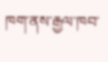ཁག་ནས་རྒྱལ་ཁབ་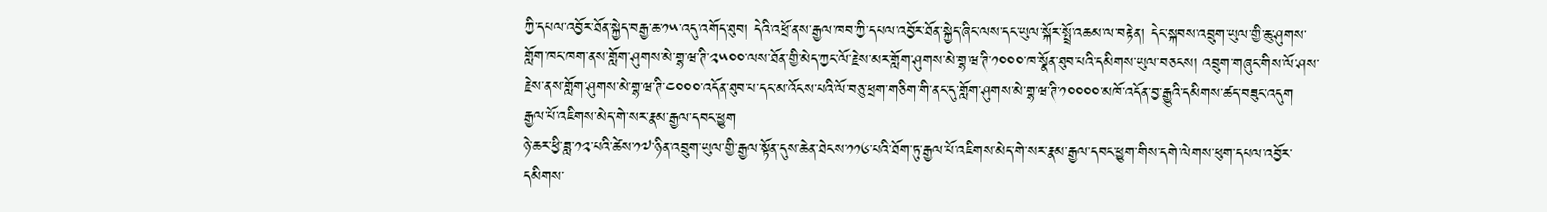ཀྱི་དཔལ་འབྱོར་ཐོན་སྐྱེད་བརྒྱ་ཆ་༡༥་འདུ་འགོད་ཐུབ། དེའི་འཕྲོ་ནས་རྒྱལ་ཁབ་ཀྱི་དཔལ་འབྱོར་ཐོན་སྐྱེད་ཞིང་ལས་དང་ཡུལ་སྐོར་སྤྲོ་འཆམ་ལ་བརྟེན། དེང་སྐབས་འབྲུག་ཡུལ་གྱི་ཆུ་ཤུགས་གློག་ཁང་ཁག་ནས་གློག་ཤུགས་མེ་གྷ་ཝ་ཊི་༢༥༠༠་ལས་ཐོན་གྱི་མེད་ཀྱང་ལོ་རྗེས་མར་གློག་ཤུགས་མེ་གྷ་ཝ་ཊི་༡༠༠༠་ཁ་སྣོན་ཐུབ་པའི་དམིགས་ཡུལ་བཅངས། འབྲུག་གཞུང་གིས་ལོ་ཤས་རྗེས་ནས་གློག་ཤུགས་མེ་གྷ་ཝ་ཊི་༤༠༠༠་འདོན་ཐུབ་པ་དང་མ་འོངས་པའི་ལོ་བཅུ་ཕྲག་གཅིག་གི་ནང་དུ་གློག་ཤུགས་མེ་གྷ་ཝ་ཊི་༡༠༠༠༠་མཁོ་འདོན་བྱ་རྒྱུའི་དམིགས་ཚད་བཟུང་འདུག
རྒྱལ་པོ་འཇིགས་མེད་གེ་སར་རྣམ་རྒྱལ་དབང་ཕྱུག
ཉེ་ཆར་ཕྱི་ཟླ་༡༢་པའི་ཚེས་༡༧་ཉིན་འབྲུག་ཡུལ་གྱི་རྒྱལ་སྟོན་དུས་ཆེན་ཐེངས་༡༡༦་པའི་ཐོག་ཏུ་རྒྱལ་པོ་འཇིགས་མེད་གེ་སར་རྣམ་རྒྱལ་དབང་ཕྱུག་གིས་དགེ་ལེགས་ཕུག་དཔལ་འབྱོར་དམིགས་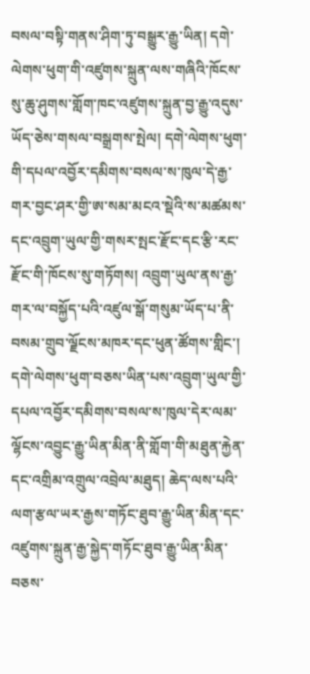བསལ་བསྟི་གནས་ཤིག་ཏུ་བསྒྱུར་རྒྱུ་ཡིན། དགེ་ལེགས་ཕུག་གི་འཛུགས་སྐྲུན་ལས་གཞིའི་ཁོངས་སུ་ཆུ་ཤུགས་གློག་ཁང་འཛུགས་སྐྲུན་བྱ་རྒྱུ་འདུས་ཡོད་ཅེས་གསལ་བསྒྲགས་སྤེལ། དགེ་ལེགས་ཕུག་གི་དཔལ་འབྱོར་དམིགས་བསལ་ས་ཁུལ་དེ་རྒྱ་གར་བྱང་ཤར་གྱི་ཨ་སམ་མངའ་སྡེའི་ས་མཚམས་དང་འབྲུག་ཡུལ་གྱི་གསར་སྤང་རྫོང་དང་རྩི་རང་རྫོང་གི་ཁོངས་སུ་གཏོགས། འབྲུག་ཡུལ་ནས་རྒྱ་གར་ལ་བསྐྱོད་པའི་འཛུལ་སྒོ་གསུམ་ཡོད་པ་ནི་བསམ་གྲུབ་ལྗོངས་མཁར་དང་ཕུན་ཚོགས་གླིང་། དགེ་ལེགས་ཕུག་བཅས་ཡིན་པས་འབྲུག་ཡུལ་གྱི་དཔལ་འབྱོར་དམིགས་བསལ་ས་ཁུལ་དེར་ལམ་ལྷོངས་འབྱུང་རྒྱུ་ཡིན་མིན་ནི་གློག་གི་མཐུན་རྐྱེན་དང་འགྲིམ་འགྲུལ་འབྲེལ་མཐུད། ཆེད་ལས་པའི་ལག་རྩལ་ཡར་རྒྱས་གཏོང་ཐུབ་རྒྱུ་ཡིན་མིན་དང་འཛུགས་སྐྲུན་རྒྱ་སྐྱེད་གཏོང་ཐུབ་རྒྱུ་ཡིན་མིན་བཅས་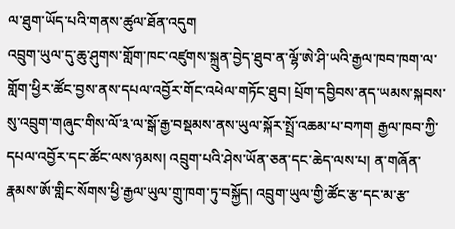ལ་ཐུག་ཡོད་པའི་གནས་ཚུལ་ཐོན་འདུག
འབྲུག་ཡུལ་དུ་ཆུ་ཤུགས་གློག་ཁང་འཛུགས་སྐྲུན་བྱེད་ཐུབ་ན་ལྷོ་ཨེ་ཤི་ཡའི་རྒྱལ་ཁབ་ཁག་ལ་གློག་ཕྱིར་ཚོང་བྱས་ནས་དཔལ་འབྱོར་གོང་འཕེལ་གཏོང་ཐུབ། པྲོག་དབྱིབས་ནད་ཡམས་སྐབས་སུ་འབྲུག་གཞུང་གིས་ལོ་༣་ལ་སྒོ་རྒྱ་བསྡམས་ནས་ཡུལ་སྐོར་སྤྲོ་འཆམ་པ་བཀག རྒྱལ་ཁབ་ཀྱི་དཔལ་འབྱོར་དང་ཚོང་ལས་ཉམས། འབྲུག་པའི་ཤེས་ཡོན་ཅན་དང་ཆེད་ལས་པ། ན་གཞོན་རྣམས་ཨོ་གླིང་སོགས་ཕྱི་རྒྱལ་ཡུལ་གྲུ་ཁག་ཏུ་བསྐྱོད། འབྲུག་ཡུལ་གྱི་ཚོང་རྩ་དང་མ་རྩ་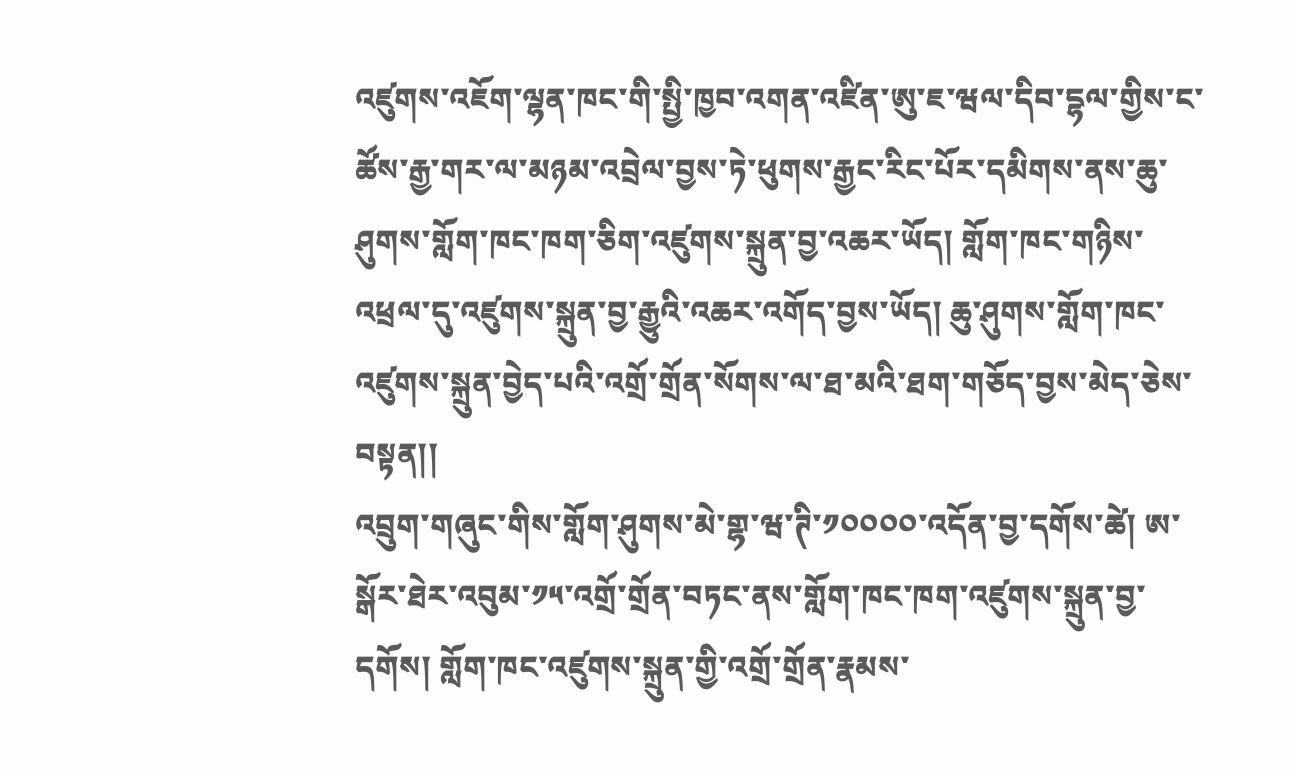འཛུགས་འཇོག་ལྷན་ཁང་གི་སྤྱི་ཁྱབ་འགན་འཛིན་ཨུ་ཇ་ཝལ་དིབ་དྷལ་གྱིས་ང་ཚོས་རྒྱ་གར་ལ་མཉམ་འབྲེལ་བྱས་ཏེ་ཕུགས་རྒྱང་རིང་པོར་དམིགས་ནས་ཆུ་ཤུགས་གློག་ཁང་ཁག་ཅིག་འཛུགས་སྐྲུན་བྱ་འཆར་ཡོད། གློག་ཁང་གཉིས་འཕྲལ་དུ་འཛུགས་སྐྲུན་བྱ་རྒྱུའི་འཆར་འགོད་བྱས་ཡོད། ཆུ་ཤུགས་གློག་ཁང་འཛུགས་སྐྲུན་བྱེད་པའི་འགྲོ་གྲོན་སོགས་ལ་ཐ་མའི་ཐག་གཅོད་བྱས་མེད་ཅེས་བསྟན།།
འབྲུག་གཞུང་གིས་གློག་ཤུགས་མེ་གྷ་ཝ་ཊི་༡༠༠༠༠་འདོན་བྱ་དགོས་ཚེ། ཨ་སྒོར་ཐེར་འབུམ་༡༥་འགྲོ་གྲོན་བཏང་ནས་གློག་ཁང་ཁག་འཛུགས་སྐྲུན་བྱ་དགོས། གློག་ཁང་འཛུགས་སྐྲུན་གྱི་འགྲོ་གྲོན་རྣམས་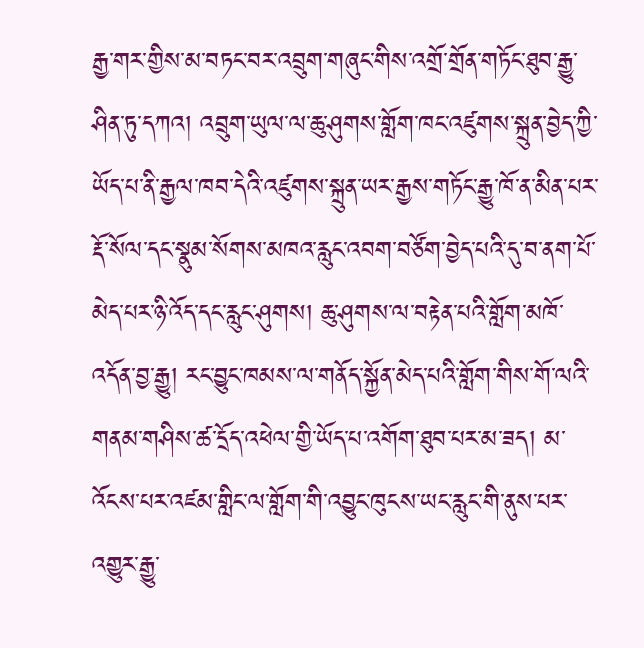རྒྱ་གར་གྱིས་མ་བཏང་བར་འབྲུག་གཞུང་གིས་འགྲོ་གྲོན་གཏོང་ཐུབ་རྒྱུ་ཤིན་ཏུ་དཀའ། འབྲུག་ཡུལ་ལ་ཆུ་ཤུགས་གློག་ཁང་འཛུགས་སྐྲུན་བྱེད་ཀྱི་ཡོད་པ་ནི་རྒྱལ་ཁབ་དེའི་འཛུགས་སྐྲུན་ཡར་རྒྱས་གཏོང་རྒྱུ་ཁོ་ན་མིན་པར་རྡོ་སོལ་དང་སྣུམ་སོགས་མཁའ་རླུང་འབག་བཙོག་བྱེད་པའི་དུ་བ་ནག་པོ་མེད་པར་ཉི་འོད་དང་རླུང་ཤུགས། ཆུ་ཤུགས་ལ་བརྟེན་པའི་གློག་མཁོ་འདོན་བྱ་རྒྱུ། རང་བྱུང་ཁམས་ལ་གནོད་སྐྱོན་མེད་པའི་གློག་གིས་གོ་ལའི་གནམ་གཤིས་ཚ་དྲོད་འཕེལ་གྱི་ཡོད་པ་འགོག་ཐུབ་པར་མ་ཟད། མ་འོངས་པར་འཛམ་གླིང་ལ་གློག་གི་འབྱུང་ཁུངས་ཡང་རླུང་གི་ནུས་པར་འགྱུར་རྒྱུ་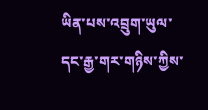ཡིན་པས་འབྲུག་ཡུལ་དང་རྒྱ་གར་གཉིས་ཀྱིས་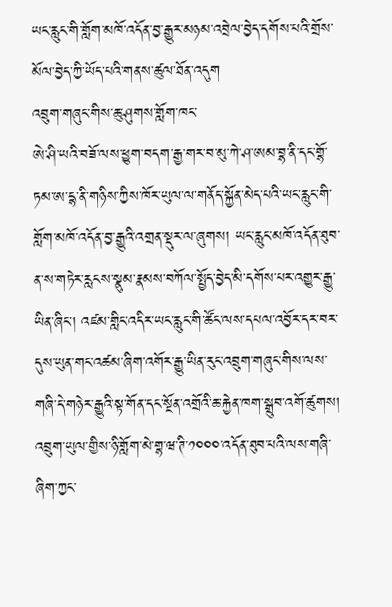ཡང་རླུང་གི་གློག་མཁོ་འདོན་བྱ་རྒྱུར་མཉམ་འབྲེལ་བྱེད་དགོས་པའི་གྲོས་མོལ་བྱེད་ཀྱི་ཡོད་པའི་གནས་ཚུལ་ཐོན་འདུག
འབྲུག་གཞུང་གིས་ཆུ་ཤུགས་གློག་ཁང་
ཨེ་ཤི་ཡའི་བཟོ་ལས་ཕྱུག་བདག་རྒྱ་གར་བ་མུ་ཀེ་ཤ་ཨམ་བྷ་ནི་དང་གྷོ་ཏམ་ཨ་དྷ་ནི་གཉིས་ཀྱིས་ཁོར་ཡུལ་ལ་གནོད་སྐྱོན་མེད་པའི་ཡང་རླུང་གི་གློག་མཁོ་འདོན་བྱ་རྒྱུའི་འགྲན་སྡུར་ལ་ཞུགས། ཡང་རླུང་མཁོ་འདོན་ཐུབ་ན་ས་གཏེར་རླངས་སྣུམ་རྣམས་བཀོལ་སྤྱོད་བྱེད་མི་དགོས་པར་འགྱུར་རྒྱུ་ཡིན་ཞིང་། འཛམ་གླིང་འདིར་ཡང་རླུང་གི་ཚོང་ལས་དཔལ་འབྱོར་དར་བར་དུས་ཡུན་གང་འཚམ་ཞིག་འགོར་རྒྱུ་ཡིན་རུང་འབྲུག་གཞུང་གིས་ལས་གཞི་དེ་གཉེར་རྒྱུའི་སྟ་གོན་དང་སྔོན་འགྲོའི་ཆ་རྐྱེན་ཁག་སྒྲུབ་འགོ་ཚུགས། འབྲུག་ཡུལ་གྱིས་ཉི་གློག་མེ་གྷ་ཝ་ཊི་༡༠༠༠་འདོན་ཐུབ་པའི་ལས་གཞི་ཞིག་ཀྱང་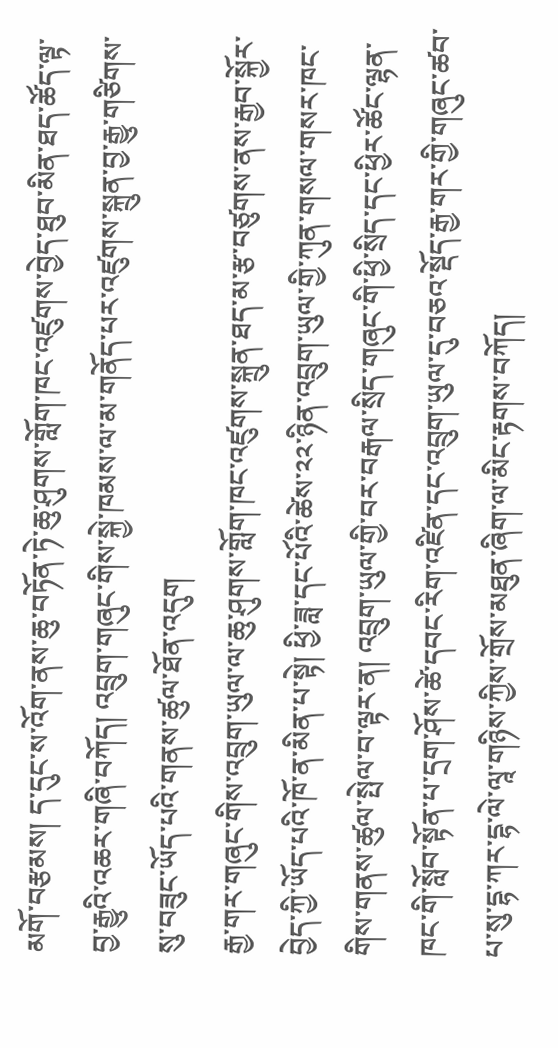མགོ་བརྩམས། ད་དུང་ས་འོག་ནས་ཆུ་བཏོན་ཏེ་ཆུ་ཤུགས་གློག་ཁང་འཛུགས་བྱེད་ཐུབ་མིན་ཐད་ཚོད་ལྟ་བྱ་རྒྱུའི་འཆར་གཞི་བཀོད། འབྲུག་གཞུང་གིས་སྐྱེ་ཁམས་ལ་མ་གནོད་པར་འཛུགས་སྐྲུན་བྱ་རྒྱུ་གཙིགས་སུ་བཟུང་ཡོད་པའི་གནས་ཚུལ་ཐོན་འདུག
རྒྱ་གར་གཞུང་གིས་འབྲུག་ཡུལ་ལ་ཆུ་ཤུགས་གློག་ཁང་འཛུགས་སྐྲུན་ཐད་མ་རྩ་བཙུགས་ནས་རྒྱབ་སྐྱོར་བྱེད་ཀྱི་ཡོད་པའི་ཁོ་ན་མིན་པ་སྟེ། ཕྱི་ཟླ་དང་པོའི་ཚེས་༢༢་ཉིན་འབྲུག་ཡུལ་གྱི་ཀུན་གསལ་གསར་ཁང་གིས་གནས་ཚུལ་སྤེལ་བ་ལྟར་ན། འབྲུག་ཡུལ་གྱི་བར་བརྒལ་སྲིད་གཞུང་གི་ཕྱི་སྲིད་དང་ཕྱིར་ཚོང་ལྷན་ཁང་གི་སློབ་སྟོན་པ་དྲག་ཤོས་ཚེ་དབང་རིག་འཛིན་དང་འབྲུག་ཡུལ་དུ་བཅའ་སྡོད་རྒྱ་གར་གྱི་གཞུང་ཚབ་པ་སུ་དྷ་ཀར་དྷ་ལེ་ལཱ་གཉིས་ཀྱིས་གྲོས་མཐུན་ཞིག་ལ་མིང་རྟགས་བཀོད།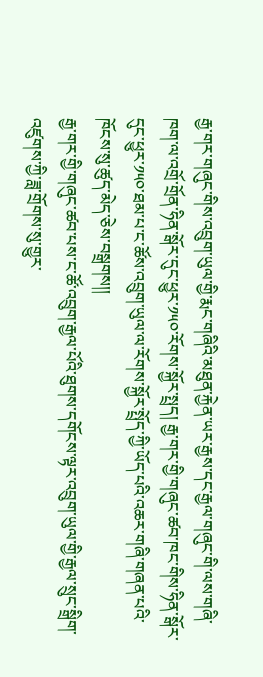རྒྱ་གར་གཞུང་གིས་འབྲུག་ཡུལ་གྱི་རྨང་གཞིའི་མཐུན་རྐྱེན་ཡར་རྒྱས་དང་རྒྱལ་གཞུང་གི་ལས་གཞི་ཁག་ལ་འགྲོ་གྲོན་ཧིན་སྒོར་དུང་ཕྱུར་༡༥༠་རོགས་སྐྱོར་སྤྲད། རྒྱ་གར་གྱི་གཞུང་ཚབ་ཁང་གིས་ཧིན་སྒོར་དུང་ཕྱུར་༡༥༠་ཐམ་པ་ང་ཚོས་འབྲུག་ཡུལ་ལ་རོགས་སྐྱོར་སྤྲོད་ཀྱི་ཡོད་པའི་འཆར་གཞི་གཞན་པའི་ཁོངས་སུ་ཚུད་མེད་ཅེས་བསྒྲགས།།
རྒྱ་གར་གྱི་གཞུང་ཚབ་པས་ང་ཚོ་འབྲུག་རྒྱལ་པོའི་ཐུགས་དགོངས་ལྟར་འབྲུག་ཡུལ་གྱི་རྒྱལ་སྲུང་སྒྲིག་འཛུགས་ཀྱི་ཟླ་གྲོགས་སུ་གྱུར་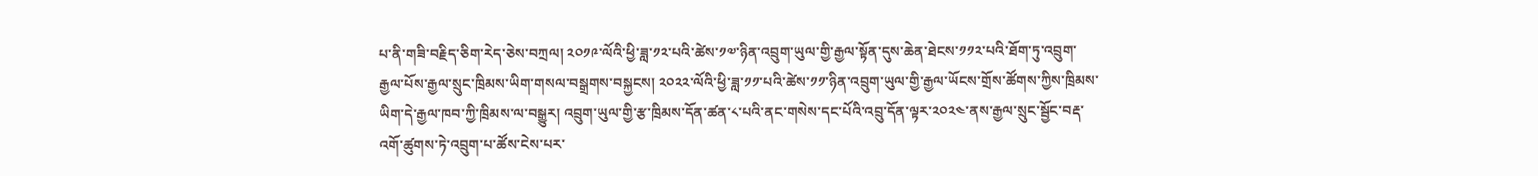པ་ནི་གཟི་བརྗིད་ཅིག་རེད་ཅེས་བཀྲལ། ༢༠༡༩་ལོའི་ཕྱི་ཟླ་༡༢་པའི་ཚེས་༡༧་ཉིན་འབྲུག་ཡུལ་གྱི་རྒྱལ་སྟོན་དུས་ཆེན་ཐེངས་༡༡༢་པའི་ཐོག་ཏུ་འབྲུག་རྒྱལ་པོས་རྒྱལ་སྲུང་ཁྲིམས་ཡིག་གསལ་བསྒྲགས་བསྐྱངས། ༢༠༢༢་ལོའི་ཕྱི་ཟླ་༡༡་པའི་ཚེས་༡༡་ཉིན་འབྲུག་ཡུལ་གྱི་རྒྱལ་ཡོངས་གྲོས་ཚོགས་ཀྱིས་ཁྲིམས་ཡིག་དེ་རྒྱལ་ཁབ་ཀྱི་ཁྲིམས་ལ་བསྒྱུར། འབྲུག་ཡུལ་གྱི་རྩ་ཁྲིམས་དོན་ཚན་༨་པའི་ནང་གསེས་དང་པོའི་འབྲུ་དོན་ལྟར་༢༠༢༤་ནས་རྒྱལ་སྲུང་སྦྱོང་བརྡ་འགོ་ཚུགས་ཏེ་འབྲུག་པ་ཚོས་ངེས་པར་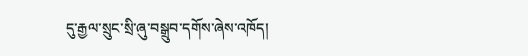དུ་རྒྱལ་སྲུང་སྲི་ཞུ་བསྒྲུབ་དགོས་ཞེས་འཁོད།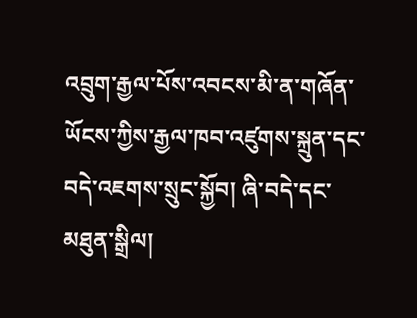འབྲུག་རྒྱལ་པོས་འབངས་མི་ན་གཞོན་ཡོངས་ཀྱིས་རྒྱལ་ཁབ་འཛུགས་སྐྲུན་དང་བདེ་འཇགས་སྲུང་སྐྱོབ། ཞི་བདེ་དང་མཐུན་སྒྲིལ།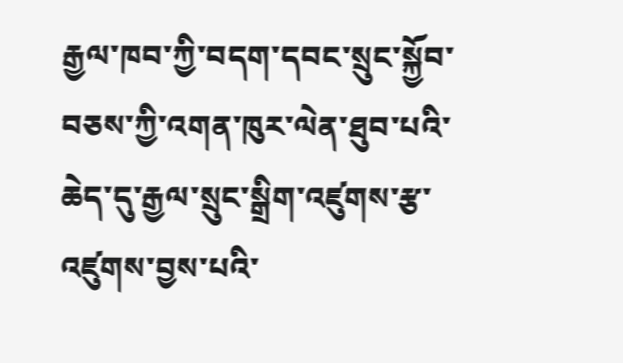རྒྱལ་ཁབ་ཀྱི་བདག་དབང་སྲུང་སྐྱོབ་བཅས་ཀྱི་འགན་ཁུར་ལེན་ཐུབ་པའི་ཆེད་དུ་རྒྱལ་སྲུང་སྒྲིག་འཛུགས་རྩ་འཛུགས་བྱས་པའི་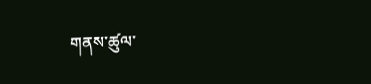གནས་ཚུལ་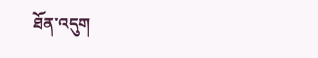ཐོན་འདུག